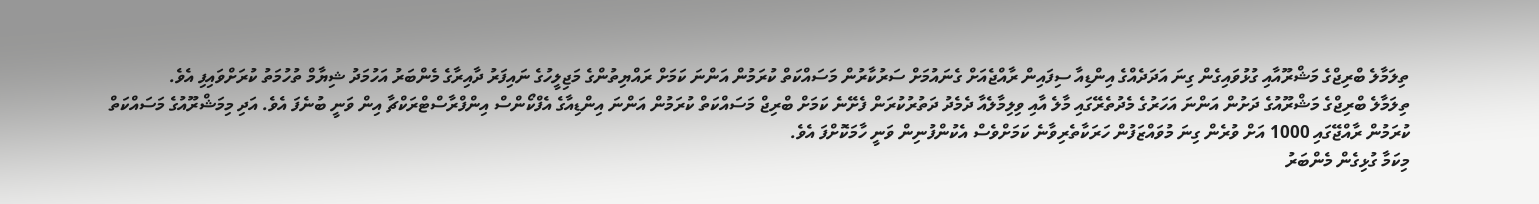ތިލަމާލެ ބްރިޖްގެ މަޝްރޫއާއި ގުޅުވައިގެން ގިނަ އަދަދެއްގެ އިންޑިއާ ސިފައިން ރާއްޖެއަށް ގެނައުމަށް ސަރުކާރުން މަސައްކަތް ކުރަމުން އަންނަ ކަމަށް ރައްޔިތުންގެ މަޖިލީހުގެ ނައިފަރު ދާއިރާގެ މެންބަރު އަހުމަދު ޝިޔާމް ތުހުމަތު ކުރަށްވައިފި އެވެ.
ތިލަމާލެ ބްރިޖްގެ މަޝްރޫއުގެ ދަށުން އަންނަ އަހަރުގެ މެދުތެރޭގައި މާލެ އާއި ވިލިމާލެއާ ދެމެދު ދަތުރުކުރަން ފެށޭނެ ކަމަށް ބްރިޖް މަސައްކަތް ކުރަމުން އަންނަ އިންޑިއާގެ އެފްކޯންސް އިންފްރާސްޓްރަކްޗާ އިން ވަނީ ބުނެފަ އެވެ. އަދި މިމަޝްރޫއުގެ މަސައްކަތް ކުރަމުން ރާއްޖޭގައި 1000 އަށް ވުރެން ގިނަ މުވައްޒަފުން ހަރަކާތެރިވާނެ ކަމަށްވެސް އެކުންފުނިން ވަނީ ހާމަކޮށްފަ އެވެ.
މިކަމާ ގުޅިގެން މެންބަރު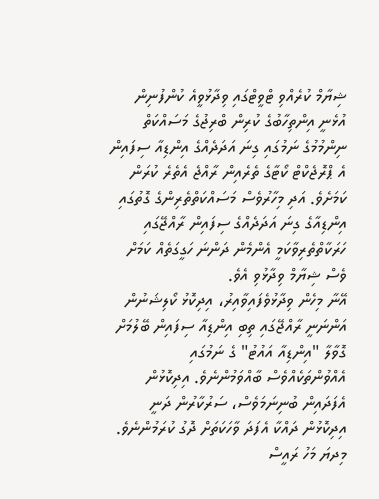ޝިޔާމް ކުރެއްވި ޓްވީޓްގައި ވިދާޅުވީއެ ކުންފުނިން އުޅެނީ އިންތިހާބުގެ ކުރިން ބްރިޖުގެ މަސައްކަތް ނިންމުމުގެ ނަމުގައި ގިނަ އަދަދެއްގެ އިންޑިއާ ސިފައިން އެ ޕްރޮޖެކްޓް ކޯޓާގެ ތެރެއިން ރާއްޖެ އެތެރެ ކުރަން ކަމަށެވެ. އަދި މިހާރުވެސް މަސައްކަތްތެރިންގެ ގޮތުގައި އިންޑިއާގެ ގިނަ އަދަދެއްގެ ސިފައިން ރާއްޖޭގައި ހަރަކާތްތެރިވާކަމީ އެންމެން ދަންނަ ހަގީގަތެއް ކަމަށް ވެސް ޝިޔާމް ވިދާޅުވި އެވެ.
އޭނާ މިހެން ވިދާޅުވެފައިވާއިރު، އިދިކޮޅު ކޯލިޝަނުން އަންނަނީ ރާއްޖޭގައި ތިބި އިންޑިއާ ސިފައިން ބޭލުމަށް ގޮވާލާ "އިންޑިއާ އައުޓު" ގެ ނަމުގައި އެއްވުންތަކެއްވެސް ބާއްވަމުންނެވެ. އިދިކޮޅުން އެފަދައިން ބުނިނަމަވެސް، ސަރުކާރުން ދަނީ އިދިކޮޅުން ދައްކާ އެފަދަ ވާހަކަތަށް ދޮގު ކުރަމުންނެވެ.
މިދޔަ މަހު ރައީސް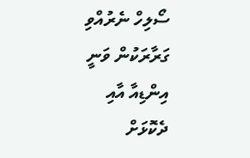ސޯލިހް ނެރުއްވި ގަރާރަކުން ވަނީ އިންޑިއާ އާއި ދެކޮޅަށް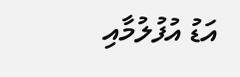އަޑު އުފުލުމާއި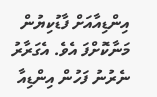އިންޑިއާއަށް ފާޑުކިޔުން މަނާކޮށްފަ އެވެ. އެގަރާރު ނެރުނު ފަހުން އިންޑިއާ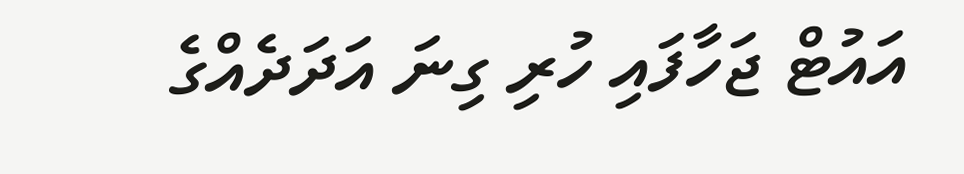އައުޓް ޖަހާފައި ހުރި ގިނަ އަދަދެއްގެ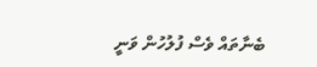ބެނާތައް ވެސް ފުލުހުން ވަނީ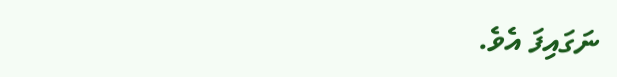ނަގައިފަ އެވެ.